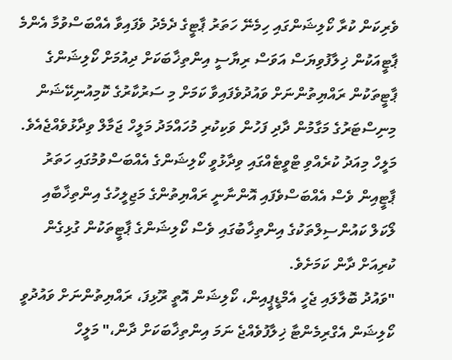ވެރިކަން ކުރާ ކޯލިޝަންގައި ހިމެނޭ ހަތަރު ޕާޓީގެ ދެމެދު ވެފައިވާ އެއްބަސްވުމާ އެންމެ ޕާޓީއަކުން ޚިލާފުވިޔަސް އަވަސް ރިޔާސީ އިންތިޚާބަކަށް ދިއުމަށް ކޯލިޝަންގެ ޕާޓީތަކުން ރައްޔިތުންނަށް ވައުދުވެފައިވާ ކަމަށް މި ސަރުކާރުގެ ކޮމިއުނިކޭޝަން މިނިސްޓަރުގެ މަގާމުން ދާދި ފަހުން ވަކިކުރި މުހައްމަދު މަލީހް ޖަމާލް ވިދާޅުވެއްޖެއެވެ.
މަލީހް މިއަދު ކުރެއްވި ޓްވީޓެއްގައި ވިދާޅުވީ ކޯލިޝަންގެ އެއްބަސްވުމުގައި ހަތަރު ޕާޓީއިން ވެސް އެއްބަސްވެފައި އޮންނާނީ ރައްޔިތުންގެ މަޖިލީހުގެ އިންތިޚާބާއި ލޯކަލް ކައުންސިލްތަކުގެ އިންތިޚާބުގައި ވެސް ކޯލިޝަންގެ ޕާޓީތަކުން ގުޅިގެން ކުރިއަށް ދާން ކަމަށެވެ.
"ވައުދު ބޮލާލައި ޖެހީ އެމްޑީޕީއިން، ކޯލިޝަން އޮތީ ރޫޅިފަ، ރައްޔިތުންނަށް ވައުދުވީ ކޯލިޝަން އެގްރިމެންޓާ ޚިލާފުވެއްޖެ ނަމަ އިންތިޚާބަކަށް ދާން،" މަލީހް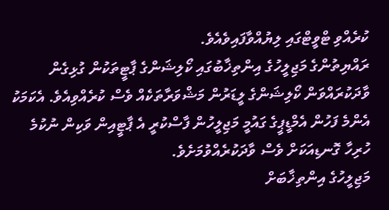ކުރެއްވި ޓްވީޓްގައި ލިޔުއްވާފައިވެއެވެ.
ރައްޔިތުންގެ މަޖިލީހުގެ އިންތިޚާބުގައި ކޯލިޝަންގެ ޕާޓީތަކުން ގުޅިގެން ވާދަކުރައްވަން ކޯލިޝަންގެ ލީޑަރުން މަޝްވަރާތަކެއް ވެސް ކުރެއްވިއެވެ. އެކަމަކު އެންމެ ފަހުން އެމްޑީޕީގެ ގައުމީ މަޖިލީހުން ފާސްކުރީ އެ ޕާޓީއިން ވަކިން ނުކުމެ ހުރިހާ ގޮނޑިއަކަށް ވެސް ވާދަކުރެއްވުމަށެވެ.
މަޖިލީހުގެ އިންތިޚާބަށް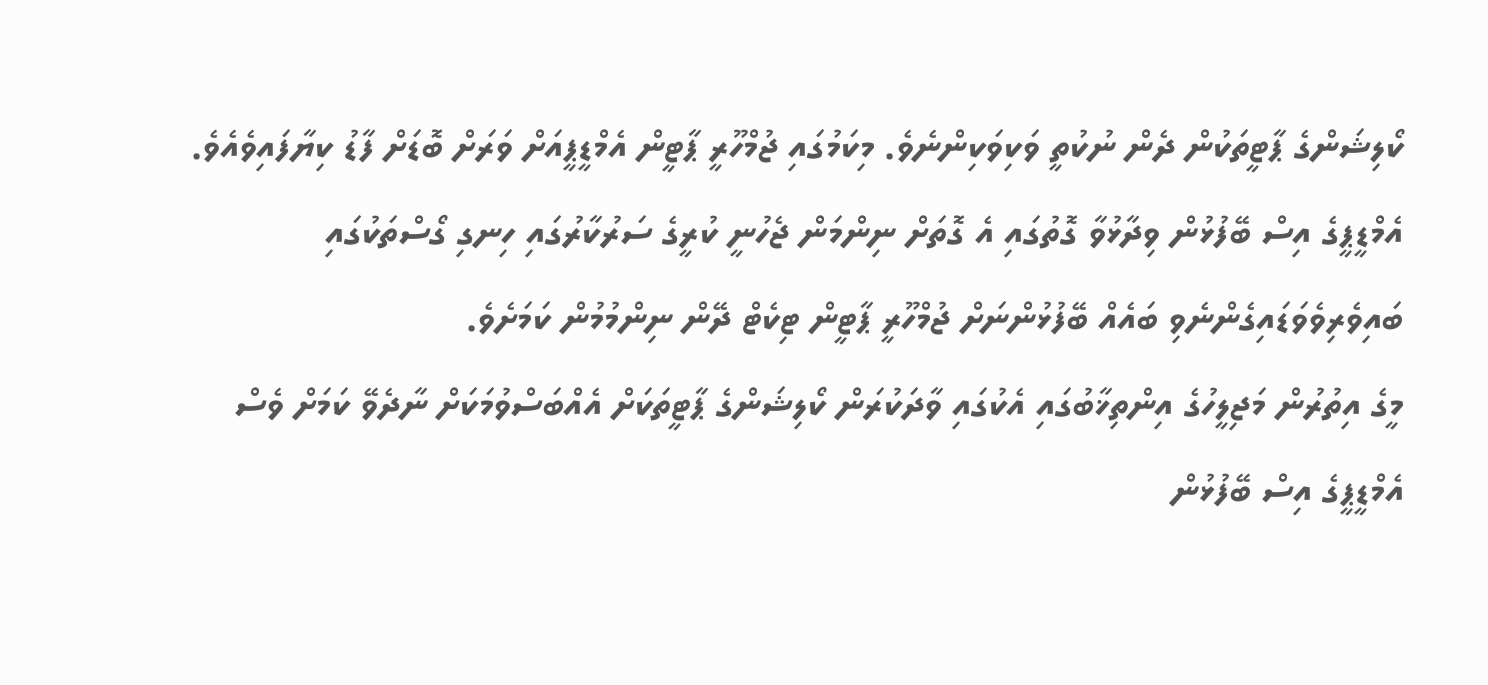ކޯލިޝަންގެ ޕާޓީތަކުން ދެން ނުކުތީ ވަކިވަކިންނެވެ. މިކަމުގައި ޖުމްހޫރީ ޕާޓީން އެމްޑީޕީއަށް ވަރަށް ބޮޑަށް ފާޑު ކިޔާފައިވެއެވެ. އެމްޑީޕީގެ އިސް ބޭފުޅުން ވިދާޅުވާ ގޮތުގައި އެ ގޮތަށް ނިންމަން ޖެހުނީ ކުރީގެ ސަރުކާރުގައި ހިނގި ގޯސްތަކުގައި ބައިވެރިވެވަޑައިގެންނެވި ބައެއް ބޭފުޅުންނަށް ޖުމްހޫރީ ޕާޓީން ޓިކެޓް ދޭން ނިންމުމުން ކަމަށެވެ.
މީގެ އިތުރުން މަޖިލީހުގެ އިންތިޚާބުގައި އެކުގައި ވާދަކުރަން ކޯލިޝަންގެ ޕާޓީތަކަށް އެއްބަސްވުމަކަށް ނާދެވޭ ކަމަށް ވެސް އެމްޑީޕީގެ އިސް ބޭފުޅުން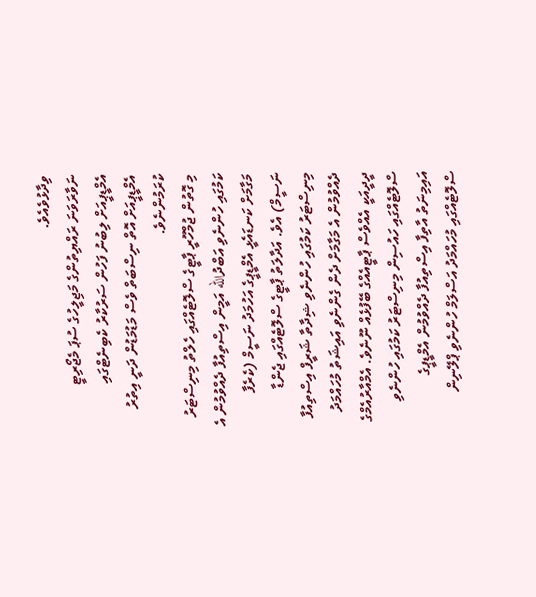ވިދާޅުވެއެވެ.
ނަވާރަވަނަ ރައްޔިތުންގެ މަޖިލީހުގެ ސުޕަ މެޖޯރިޓީ އެމްޑީޕީއަށް ލިބުނު ފަހުން ސަރުކާރު ކެބިނެޓްގައި އެމްޑީޕީއަށް އޮތް ނިސްބަތް ވެސް މަޑުމަޑުން ދަނީ އިތުރު ކުރަމުންނެވެ.
މި ގޮތުން ޖުމްހޫރީ ޕާޓީގެ ސްލޮޓެއްގައި ހެލްތު މިނިސްޓަރު ކަމުގައި ހުންނެވި އަބްދުالله އަމީން އިސްތިއުފާ ދެއްވުމުން އެ މަގާމަށް ކަނޑައެޅީ އެމްޑީޕީގެ އަހުމަދު ނަސީމް (ކެރެފާ ނަސީމް) އެވެ. އަދާލަތު ޕާޓީގެ ސްލޮޓެއްގައި ޖެންޑާ މިނިސްޓަރު ކަމުގައި ހުންނެވި ޝިދާތާ ޝަރީފް އިސްތިއުފާ ދެއްވުމުން އެ މަގާމަށް ދެން ގެންނެވި އައިޝަތު މުހައްމަދު ދީދީއަކީ އެއްވެސް ޕާޓީއެއްގެ ބޭފުޅެއް ނޫނެވެ. އެމްއާރުއެމްގެ ސްލޮޓެއްގައި ހައުސިން މިނިސްޓަރު ކަމުގައި ހުންނެވި އައިމިނަތު އާތިފާ އިސްތިއުފާ ދެއްވުމުން އެމްޑީޕީގެ ސްލޮޓެއްގައި މުހައްމަދު އަސްލަމް ހުންނެވި ޕްލޭނިން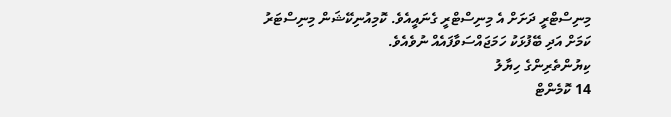މިނިސްޓްރީ ދަށަށް އެ މިނިސްޓްރީ ގެނައީއެވެ. ކޮމިއުނިކޭޝަން މިނިސްޓަރު ކަމަށް އަދި ބޭފުޅަކު ހަމަޖައްސަވާފައެއް ނުވެއެވެ.
ކިޔުންތެރިންގެ ހިޔާލު
14 ކޮމެންޓް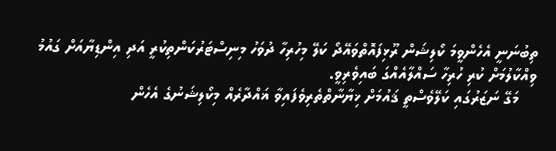ތިބުނަނީ އެހެންވީމަ ކޯލިޝަން ރޫޅިފައޮތްވައޭދޯ ކަލޭ މިހުރިހާ ދުވަހު މިނިސްޓަރުކަންތިކުރީ އަދި އިންޑިޔާއަށް ގައުމު ވިއްކާލުމަށް ކުރި ހުރިހާ ސައްލާއެއްގަ ބައިވެރިވީ.
    މަގޭ ނަޒަރުގައި ކަލޭވެސްތީ ޤައުމަށް ޚިޔާނާތްތެރިވެފައިވާ ޣައްދާރެއް މިކޯލިޝަނުގެ އެހެން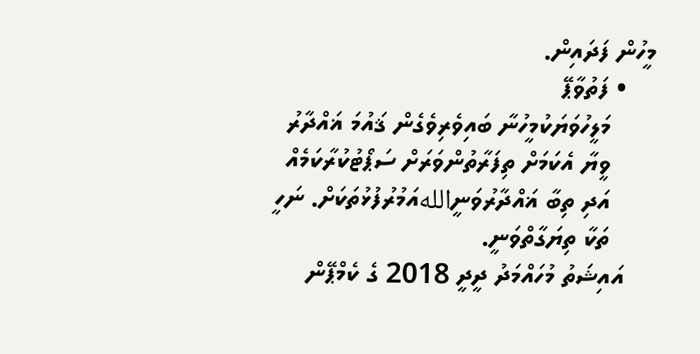މީހުން ފަދައިން.
    • ފަތުވާޕޭ
      މަލީހުވަޔަކުމީހުނާ ބައިވެރިވެގެން ޤައުމަ ޣައްދާރު
      ވީޔާ އެކަމަށް ތިފަރާތުންވަރަށް ސަޕޯޓުކުރާކަމެއް
      އަދި ތިބާ ޣައްދާރުވަނީاللهއަމުރުފުޅުތަކަށް. ނަހީ
      ތަކާ ތިޔަގާތްވަނީ.
    އައިޝަތު މުހައްމަދު ދީދީ 2018 ގެ ކެމްޕޭން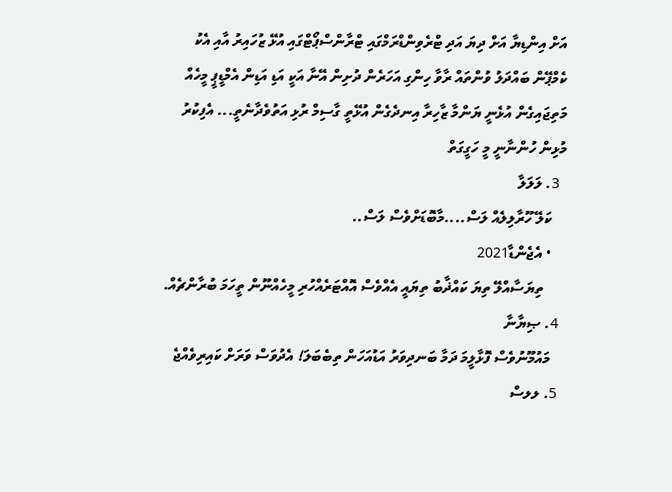އަށް އިންޑިޔާ އަށް ދިޔަ އަދި ޓްރެވިންޑްރަމްގައި ޓްރާންސްޕޯޓްގައި އުޅޭ ޒުހައިރު އާއި އެކު ކެމްޕޭން ބައްދަލު ވުންތައް ރާވާ ހިންގި އަހަރެން ދުށިން އޭނާ އަކީ އަޑި އަޑިން އެމްޑީޕީ މީހެއް މަތިޖައިގެން އުޅެނީ ޔަންމާ ޒާހިރާ އިނދެގެން އުޅޭތީ ގާސިމް ރުޅި އަތުވެދާނެތީ... އެފިކުރު މުޅިން ހުންނާނީ މީ ހަގީގަތް
  3. ލަލަލާ
    ކަލޭ ހޫރާލިލެއް ލަސް....މާބޮޑަށްވެސް ލަސް..
    • އެޖެންޑާ2021
      ތިޔަސާއްލޭ ތިޔަ ކައްޛާބު ތިޔައީ އެއްވެސް އޮއްޓަރެއްހުރި މީހެއްނޫން ތީހަމަ ބުރާންޗެއް.
  4. ޞިޔާނާ
    މައުމޫނުވެސް ފޮޅާލީމަ ދަމާ ބަނދިވަރު އަޑުއަހަން ތިބެބަލަ! އެދުވަސް ވަރަށް ކައިރިވެއްޖެ
  5. ލލސް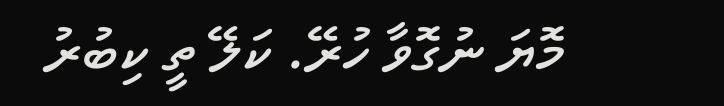މޮޔަ ނުގޮވާ ހުރޭ. ކަލޭ ތީ ކިބުރު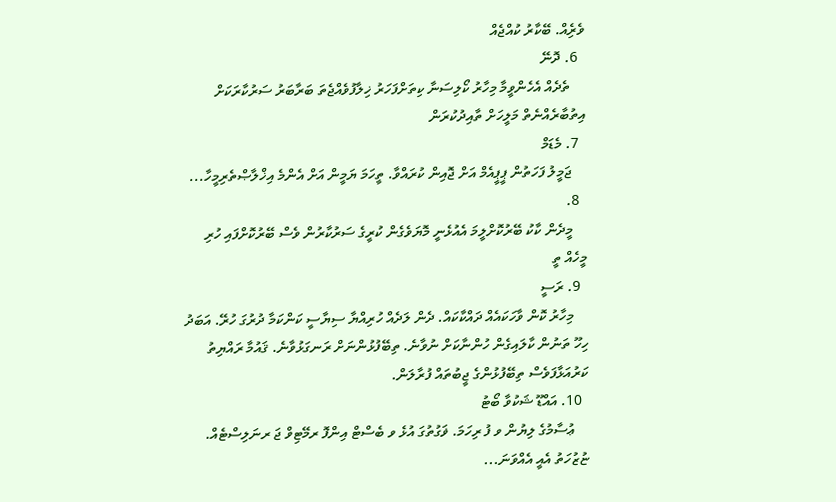ވެރިެއް. ބޭކާރު ކުއްޖެއް
  6. ދޮނޭ
    ތެދެއް އެހެންވީމާ މިހާރު ކޯލިސަނާ ކިތަށްފަހަރު ޚިލާފުވެއްޖެތަ ބަރާބަރު ސަރުކާރަކަށް އިތުބާރެއްނެތް މަލީހަށް ތާއިދުކުރަން
  7. މެޑަމް
    ޖަމީލު ފަހަތުން ޕީޕީއެމް އަށް ޖޮއިން ކުރައްވާ. ތީހަމަ ޔަމީން އަށް އެންމެ އިޚްލާޞްތެރިމީހާ...
  8.
    މީދެން ކާކު ބޭރުކޮށްލީމަ އެއުޅެނީ މޮޔަވެގެން ކުރީގެ ސަރުކާރުން ވެސް ބޭރުކޮށްފައި ހުރި މީހެއް ތީ
  9. ރަސީ
    މިހާރު ކޮން ވާހަކައެއް ދައްކާކައް. ދެން ލަދެއް ހުރިއްޔާ ސިޔާސީ ކަންކަމާ ދުރުގަ ހުރޭ. އަބަދު ހިހޫ ތަނުން ކާލައިގެން ހުންނާކަށް ނުވާނެ. ތިބޭފުޅުންނަށް ރަނގަޅުވާނެ. ޤައުމާ ރައްޔިތު ކަރުއަޅާފަވެސް ތިބޭފުޅުންގެ ޖީބުތައް ފުރާލަން.
  10. އައްޑޫ ޝަކުވާ ބޯޓު
    ޢުސާމުގެ ލިޔުން ވ ފު ރިހަމަ. ޥަގުތުގަ އުޅެ ވ ބެސްޓް އިންފޮ ރމޭޓިވް ޖަ ރނަލިސްޓެއް. ޏުޒުހަތު އެއީ އެއްވަނަ...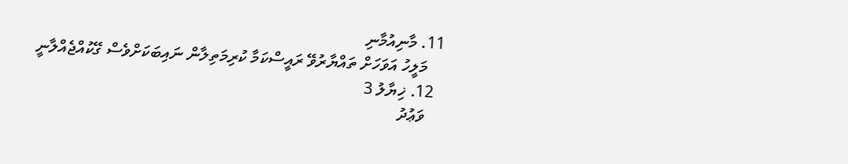11. މާނިއުމާނި
    މަލީހު އަވަހަށް ތައްޔާރުވޭ ރައީސްކަމާ ކުރިމަތިލާން ނައިބަކަށްވެސް ގޭކުއްޖެއްލާނީ
  12. ޚިޔާލު 3
    ވަޢުދު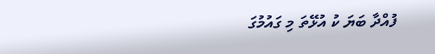ފުއްދާ ބަޔަ ކު އުޅޭތަ މި ގައުމުގަ